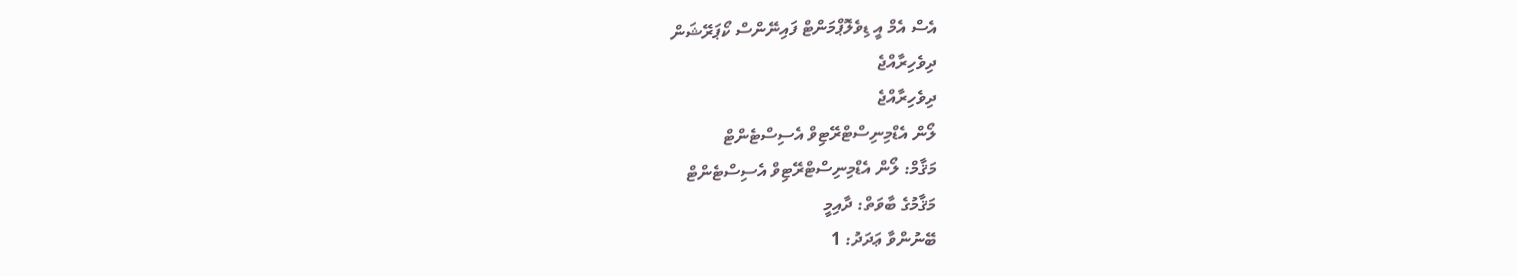އެސް އެމް އީ ޑިވެލޮޕްމަންޓް ފައިނޭންސް ކޯޕަރޭޝަން
ދިވެހިރާއްޖެ
ދިވެހިރާއްޖެ
ލޯން އެޑްމިނިސްޓްރޭޓިވް އެސިސްޓެންޓް
މަޤާމް: ލޯން އެޑްމިނިސްޓްރޭޓިވް އެސިސްޓެންޓް
މަޤާމުގެ ބާވަތް: ދާއިމީ
ބޭނުންވާ ޢަދަދު: 1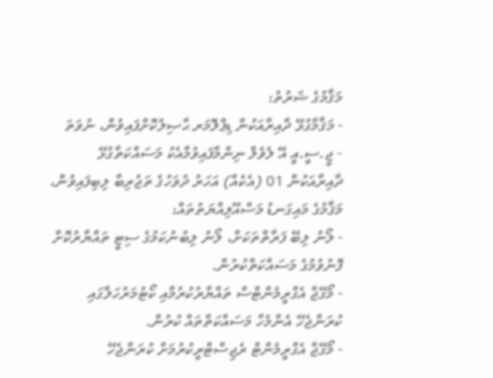މަޤާމުގެ ޝަރުތު:
- މަޤާމާގުޅޭ ދާއިރާއަކުން ޑިޕްލޮމަރ ޙާޞިލުކޮށްފައިވުން، ނުވަތަ
- ޖީ.ސީ.އީ އޭ ލެވެލް ނިންމާފައިވުމާއެކު މަސައްކަތާގުޅޭ ދާއިރާއަކުން 01 (އެކެއް) އަހަރު ދުވަހުގެ ތަޖުރިބާ ލިބިފައިވުން،
މަޤާމުގެ މައިގަނޑު މަސްއޫލިއްޔަތުތައް:
- ލޯނު ލިބޭ ފަރާތްތަކަށް، ލޯނު ލިބުނުކަމުގެ ސިޓީ ތައްޔާރުކޮށް ފޮނުވުމުގެ މަސައްކަތްކުރުން.
- މޯގޭޖް އެގްރީމެންޓްސް ތައްޔާރުކުރުމާއި ކޯޓުމަރުހަލާގައި ކުރަންޖެހޭ އެންމެހާ މަސައްކަތްތައް ކުރުން.
- މޯގޭޖް އެގްރީމެންޓް ރެޖިސްޓްރީކުރުމަށް ކުރަންޖެހޭ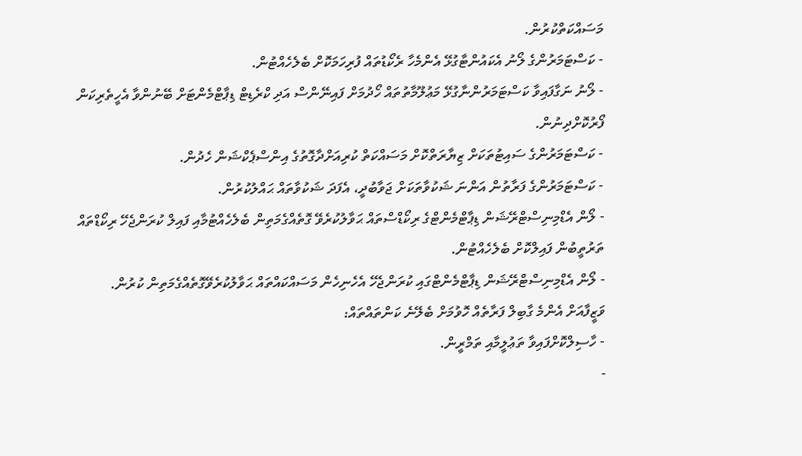މަސައްކަތްކުރުން.
- ކަސްޓަމަރުންގެ ލޯނު އެކައުންޓާގުޅޭ އެންމެހާ ރެކޯޑުތައް ފުރިހަމަކޮށް ބެލެހެއްޓުން.
- ލޯނު ނަގާފައިވާ ކަސްޓަމަރުންނާގުޅޭ މަޢުލޫމާތުތައް ހޯދުމަށް ފައިނޭންސް އަދި ކްރެޑިޓް ޑިޕާޓްމެންޓަށް ބޭނުންވާ އެހީތެރިކަން ފޯރުކޮށްދިނުން.
- ކަސްޓަމަރުންގެ ސައިޓުތަކަށް ޒިޔާރަތްކޮށް މަސައްކަތް ކުރިއަށްދާގޮތުގެ އިންސްޕެކްޝަން ހެދުން.
- ކަސްޓަމަރުންގެ ފަރާތުން އަންނަ ޝަކުވާތަކަށް ޖަވާބުދީ، އެފަދަ ޝަކުވާތައް ޙައްލުކުރުން.
- ލޯން އެޑްމިނިސްޓްރޭޝަން ޑިޕާޓްމެންޓްގެ ރިކޯޑްސްތައް ޙަވާލުކުރެވޭ ގޮތެއްގެމަތިން ބެލެހެއްޓުމާއި ފައިލް ކުރަންޖެހޭ ރިކޯޑްތައް ތަރުތީބުން ފައިލްކޮށް ބެލެހެއްޓުން.
- ލޯން އެޑްމިނިސްޓްރޭޝަން ޑިޕާޓްމެންޓްގައި ކުރަންޖެހޭ އެހެނިހެން މަސައްކައްތައް ޙަވާލުކުރެވޭގޮތެއްގެމަތިން ކުރުން.
ވަޒީފާއަށް އެންމެ ގާބިލް ފަރާތެއް ހޮވުމަށް ބެލޭނެ ކަންތައްތައް:
- ހާސިލްކޮށްފައިވާ ތަޢުލީމާއި ތަމްރީން.
-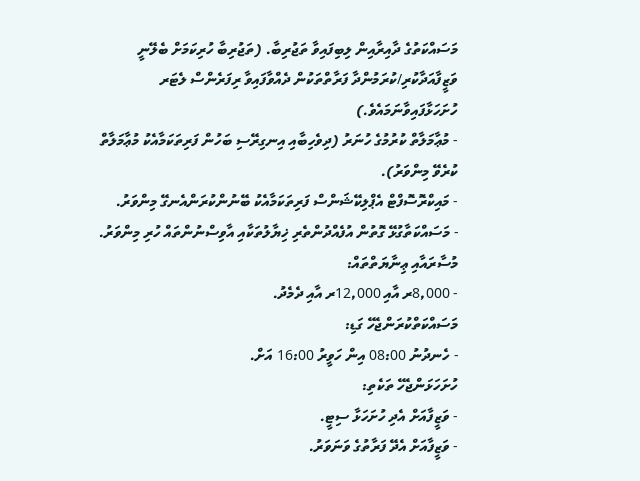މަސައްކަތުގެ ދާއިރާއިން ލިބިފައިވާ ތަޖުރިބާ. (ތަޖުރިބާ ހުރިކަމަށް ބެލޭނީ ވަޒީފާއަދާކުރި/ކުރަމުންދާ ފަރާތްތަކުން ދެއްވާފައިވާ ރިފަރެންސް ލެޓަރ ހުށަހަޅާފައިވާނަމައެވެ.)
- މުޢާމަލާތް ކުރުމުގެ ހުނަރު (ދިވެހިބާއި އިނގިރޭސި ބަހުން ފަރިތަކަމާއެކު މުޢާމަލާތް ކުރެވޭ މިންވަރު).
- މައިކްރޮސޮފްޓް އެޕްލިކޭޝަންސް ފަރިތަކަމާއެކު ބޭނުންކުރަންއެނގޭ މިންވަރު.
- މަސައްކަތާގުޅޭ ގޮތުން އުފެއްދުންތެރި ޚިޔާލުތަކާއި އާވިސްނުންތައް ހުރި މިންވަރު.
މުސާރައާއި ޢިނާޔަތްތައް:
- 8,000ރ އާއި 12,000ރ އާއި ދެމެދު.
މަސައްކަތްކުރަންޖެހޭ ގަޑި:
- ހެނދުނު 08:00 އިން ހަވީރު 16:00 އަށް.
ހުށަހަޅަންޖެހޭ ތަކެތި:
- ވަޒީފާއަށް އެދި ހުށަހަޅާ ސިޓީ.
- ވަޒީފާއަށް އެދޭ ފަރާތުގެ ވަނަވަރު.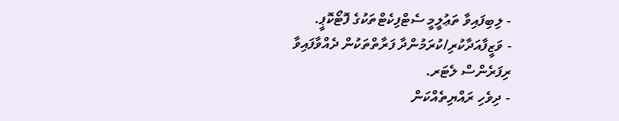- ލިބިފައިވާ ތަޢުލީމީ ސެޓްފިކެޓްތަކުގެ ފޮޓޯކޮޕީ.
- ވަޒީފާއަދާކުރި/ކުރަމުންދާ ފަރާތްތަކުން ދެއްވާފައިވާ ރިފަރެންސް ލެޓަރ.
- ދިވެހި ރައްޔިތެއްކަން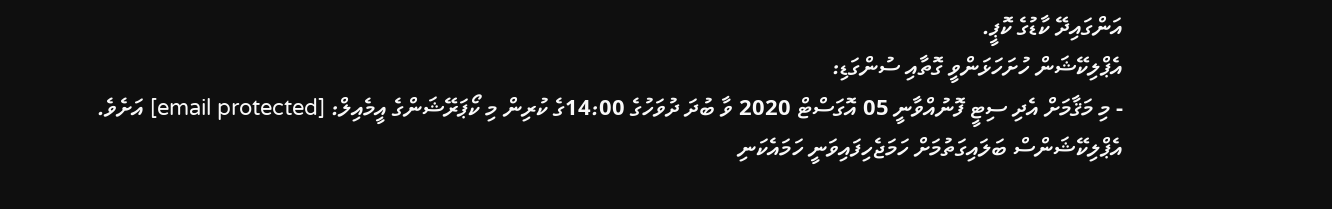އަންގައިދޭ ކާޑުގެ ކޮޕީ.
އެޕްލިކޭޝަން ހުށަހަޅަންވީ ގޮތާއި ސުންގަޑި:
- މި މަޤާމަށް އެދި ސިޓީ ފޮނުއްވާނީ 05 އޮގަސްޓް 2020 ވާ ބުދަ ދުވަހުގެ 14:00ގެ ކުރިން މި ކޯޕަރޭޝަންގެ އީމެއިލް: [email protected] އަށެވެ. އެޕްލިކޭޝަންސް ބަލައިގަތުމަށް ހަމަޖެހިފައިވަނީ ހަމައެކަނި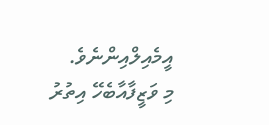އީމެއިލްއިންނެވެ.
މި ވަޒީފާއާބެހޭ އިތުރު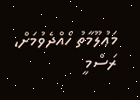މަޢުލޫމާތު ހޯއްދެވުމަށް، ރަސްމީ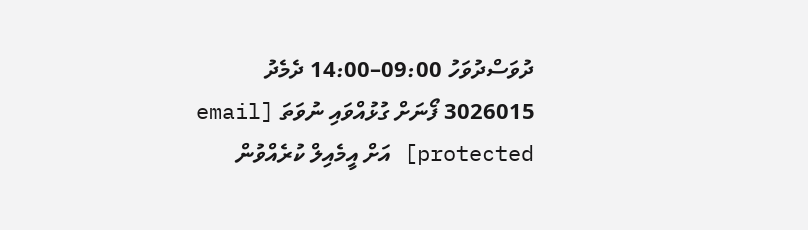ދުވަސްދުވަހު 09:00–14:00 ދެމެދު 3026015 ފޯނަށް ގުޅުއްވައި ނުވަތަ [email protected] އަށް އީމެއިލް ކުރެއްވުން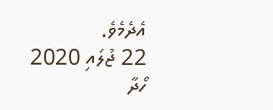އެދެމެވެ.
22 ޖުލައި 2020
ހޯދާ